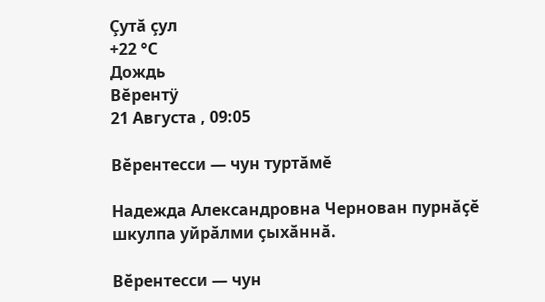Çутă çул
+22 °С
Дождь
Вĕрентÿ
21 Августа , 09:05

Вӗрентесси — чун туртăмĕ

Надежда Александровна Чернован пурнӑҫӗ шкулпа уйрӑлми ҫыхӑннӑ.

Вӗрентесси — чун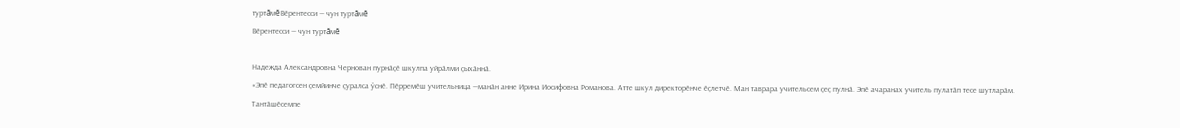туртăмĕВӗрентесси — чун туртăмĕ
Вӗрентесси — чун туртăмĕ

Надежда Александровна Чернован пурнӑҫӗ шкулпа уйрӑлми ҫыхӑннӑ.
«Эпӗ педагогсен ҫемйинче ҫуралса ӳснӗ. Пӗрремӗш учительница —манӑн анне Ирина Иосифовна Романова. Атте шкул директорӗнче ӗҫлетчӗ. Ман таврара учительсем ҫеҫ пулнӑ. Эпӗ ачаранах учитель пулатӑп тесе шутларӑм. Тантӑшӗсемпе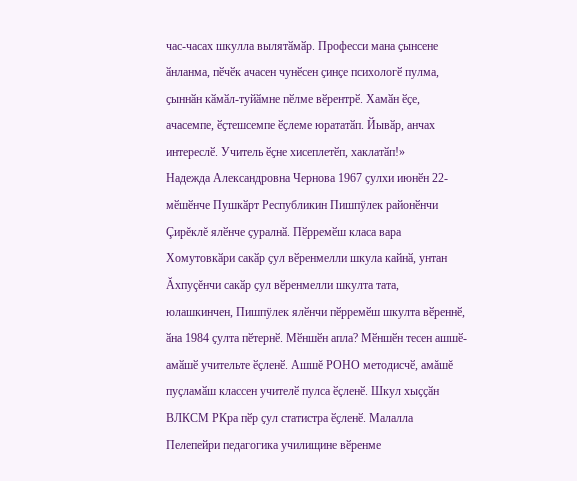час-часах шкулла вылятӑмӑр. Професси мана ҫынсене ӑнланма, пӗчӗк ачасен чунӗсен ҫинҫе психологӗ пулма, ҫыннӑн кӑмӑл-туйӑмне пӗлме вӗрентрӗ. Хамӑн ӗҫе, ачасемпе, ӗҫтешсемпе ӗҫлеме юрататӑп. Йывӑр, анчах интереслӗ. Учитель ӗҫне хисеплетӗп, хаклатӑп!»
Надежда Александровна Чернова 1967 ҫулхи июнӗн 22-мӗшӗнче Пушкӑрт Республикин Пишпÿлек районӗнчи Çирĕклĕ ялӗнче ҫуралнӑ. Пӗрремӗш класа вара Хомутовкӑри сакӑр ҫул вӗренмелли шкула кайнӑ, унтан Ăхпуçĕнчи сакӑр ҫул вӗренмелли шкулта тата, юлашкинчен, Пишпÿлек ялӗнчи пӗрремӗш шкулта вӗреннӗ, ӑна 1984 ҫулта пӗтернӗ. Мӗншӗн апла? Мӗншӗн тесен ашшӗ-амӑшӗ учительте ӗҫленӗ. Ашшĕ РОНО методисчӗ, амăшĕ пуҫламӑш классен учителӗ пулса ӗҫленӗ. Шкул хыҫҫӑн ВЛКСМ РКра пӗр ҫул статистра ӗҫленӗ. Малалла Пелепейри педагогика училищине вӗренме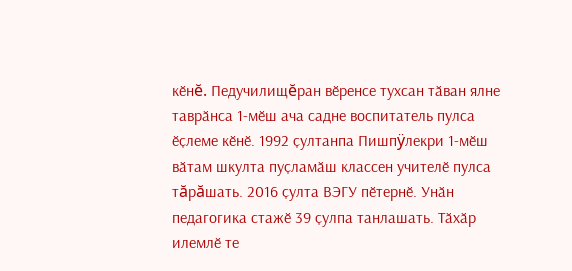кӗнĕ. Педучилищĕран вӗренсе тухсан тӑван ялне таврӑнса 1-мӗш ача садне воспитатель пулса ӗҫлеме кӗнӗ. 1992 ҫултанпа Пишпÿлекри 1-мӗш вӑтам шкулта пуҫламӑш классен учителӗ пулса тăрăшать. 2016 ҫулта ВЭГУ пӗтернӗ. Унӑн педагогика стажӗ 39 ҫулпа танлашать. Тӑхӑр илемлӗ те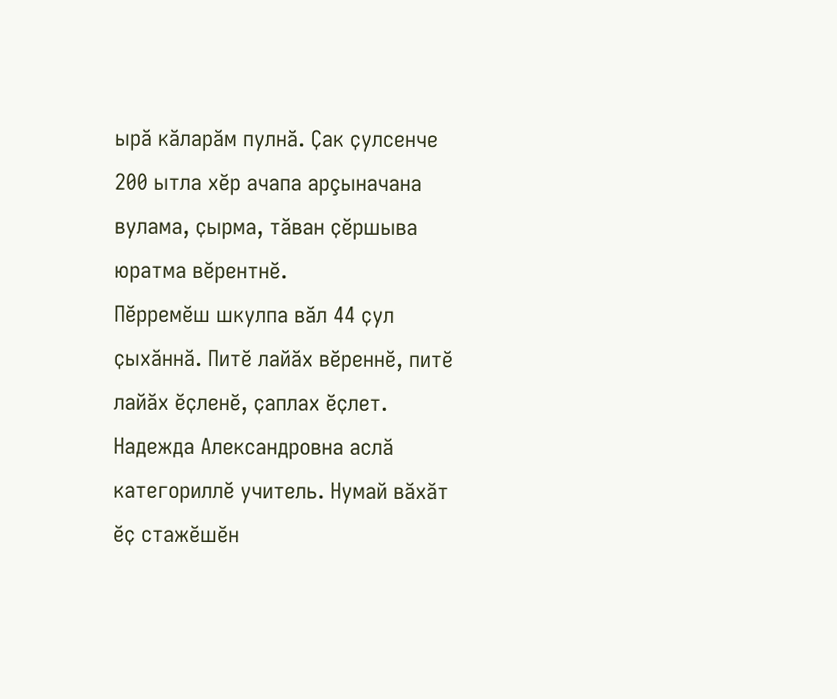ырӑ кӑларӑм пулнӑ. Ҫак ҫулсенче 200 ытла хӗр ачапа арçыначана вулама, ҫырма, тӑван ҫӗршыва юратма вӗрентнӗ.
Пӗрремӗш шкулпа вӑл 44 ҫул ҫыхӑннӑ. Питӗ лайӑх вӗреннӗ, питӗ лайӑх ӗҫленӗ, ҫаплах ӗҫлет. Надежда Александровна аслӑ категориллӗ учитель. Нумай вӑхӑт ӗҫ стажӗшӗн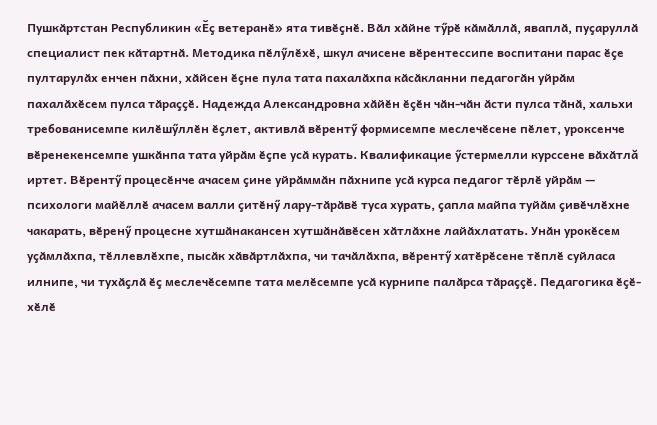Пушкӑртстан Республикин «Ӗҫ ветеранӗ» ята тивӗҫнӗ. Вӑл хӑйне тӳрӗ кӑмӑллӑ, яваплӑ, пуҫаруллӑ специалист пек кӑтартнӑ. Методика пӗлӳлӗхӗ, шкул ачисене вӗрентессипе воспитани парас ӗҫе пултарулӑх енчен пӑхни, хӑйсен ӗҫне пула тата пахалӑхпа кӑсӑкланни педагогӑн уйрӑм пахалӑхӗсем пулса тӑраҫҫӗ. Надежда Александровна хӑйӗн ӗҫӗн чӑн-чӑн ӑсти пулса тӑнӑ, хальхи требованисемпе килӗшӳллӗн ӗҫлет, активлӑ вӗрентӳ формисемпе меслечӗсене пӗлет, уроксенче вӗренекенсемпе ушкӑнпа тата уйрӑм ӗҫпе усӑ курать. Квалификацие ӳстермелли курссене вӑхӑтлă иртет. Вӗрентӳ процесӗнче ачасем ҫине уйрӑммӑн пӑхнипе усӑ курса педагог тӗрлӗ уйрӑм — психологи майӗллӗ ачасем валли ҫитӗнӳ лару-тӑрӑвӗ туса хурать, ҫапла майпа туйӑм ҫивӗчлӗхне чакарать, вӗренӳ процесне хутшӑнакансен хутшӑнӑвӗсен хӑтлӑхне лайӑхлатать. Унӑн урокӗсем уҫӑмлӑхпа, тӗллевлӗхпе, пысӑк хӑвӑртлӑхпа, чи тачӑлӑхпа, вӗрентӳ хатӗрӗсене тӗплӗ суйласа илнипе, чи тухӑҫлӑ ӗҫ меслечӗсемпе тата мелӗсемпе усӑ курнипе палӑрса тӑраҫҫӗ. Педагогика ӗҫӗ-хӗлӗ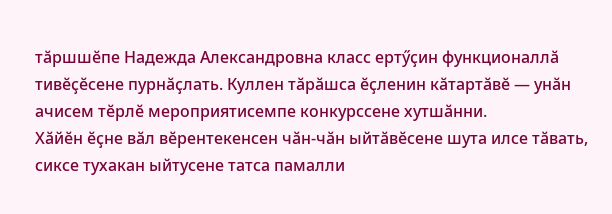тӑршшӗпе Надежда Александровна класс ертӳҫин функционаллӑ тивӗҫӗсене пурнӑҫлать. Куллен тӑрӑшса ӗҫленин кӑтартӑвӗ — унӑн ачисем тӗрлӗ мероприятисемпе конкурссене хутшӑнни.
Хӑйӗн ӗҫне вӑл вӗрентекенсен чӑн-чӑн ыйтӑвӗсене шута илсе тӑвать, сиксе тухакан ыйтусене татса памалли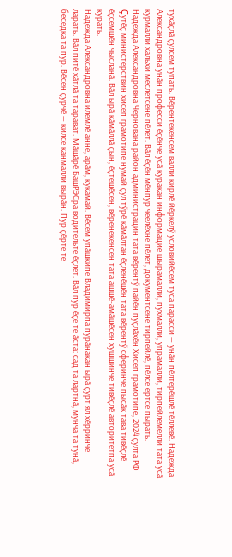тухӑҫлӑ ҫулсем тупать. Вӗрентекенсем валли кирлӗ йӗркелӳ условийӗсем туса парасси — унӑн пӗлтерӗшлӗ тӗллевӗ. Надежда Александровна унӑн професси ӗҫӗнче усӑ куракан информацие шырамалли, пухмалли, упрамалли, тирпейлемелли тата усӑ курмалли хальхи меслетсене пӗлет. Вӑл ӗҫӗн мӗнпур чеелӗхне пӗлет, документсене тирпейлӗ, пӗлсе ертсе пырать.
Надежда Александровна Чернована район администрацин тата вӗрентӳ пайӗн пуҫлӑхӗн Хисеп грамотипе, 2024 ҫулта РФ Çутӗҫ министерствин хисеп грамотипе нумай ҫул тӳрӗ кӑмӑлтан ӗҫленӗшӗн тата вӗрентӳ сферинче пысӑк тава тивӗҫлӗ ӗҫсемшӗн чысланӑ. Вӑл ырӑ кӑмӑллӑ ҫын, ӗҫтешӗсен, вӗренекенсен тата ашшӗ-амӑшӗсен хушшинче тивӗҫлӗ авторитетпа усӑ курать.
Надежда Александровна илемлӗ анне, арӑм, кукамай. Вӗсем упӑшкипе Владимирпа пурӑнакан ырӑ ҫурт ял хӗрринче ларать. Вӑл питӗ хӑтлӑ та тарават. Мӑшӑрӗ БашРЭСра водительте ӗҫлет. Вӑл пур ӗҫе те ӑста: сад та лартнӑ, мунча та тунӑ, беседка та пур. Вӗсен ҫурчӗ — килсе канмалли вырӑн. Пур ҫӗрте те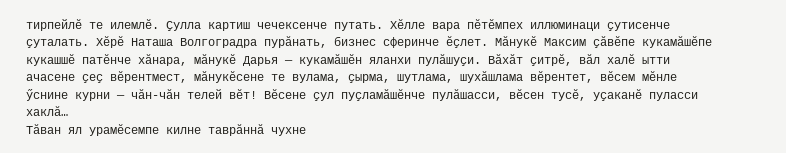тирпейлӗ те илемлӗ. Ҫулла картиш чечексенче путать. Хӗлле вара пӗтӗмпех иллюминаци ҫутисенче ҫуталать. Хӗрӗ Наташа Волгоградра пурӑнать, бизнес сферинче ӗҫлет. Мӑнукӗ Максим ҫӑвӗпе кукамӑшӗпе кукашшӗ патӗнче хӑнара, мӑнукӗ Дарья — кукамӑшӗн яланхи пулӑшуҫи. Вӑхӑт ҫитрӗ, вӑл халӗ ытти ачасене ҫеҫ вӗрентмест, мӑнукӗсене те вулама, ҫырма, шутлама, шухӑшлама вӗрентет, вӗсем мӗнле ӳснине курни — чӑн-чӑн телей вӗт! Вӗсене ҫул пуҫламӑшӗнче пулӑшасси, вӗсен тусӗ, уҫаканӗ пуласси хаклă…
Тӑван ял урамӗсемпе килне таврӑннӑ чухне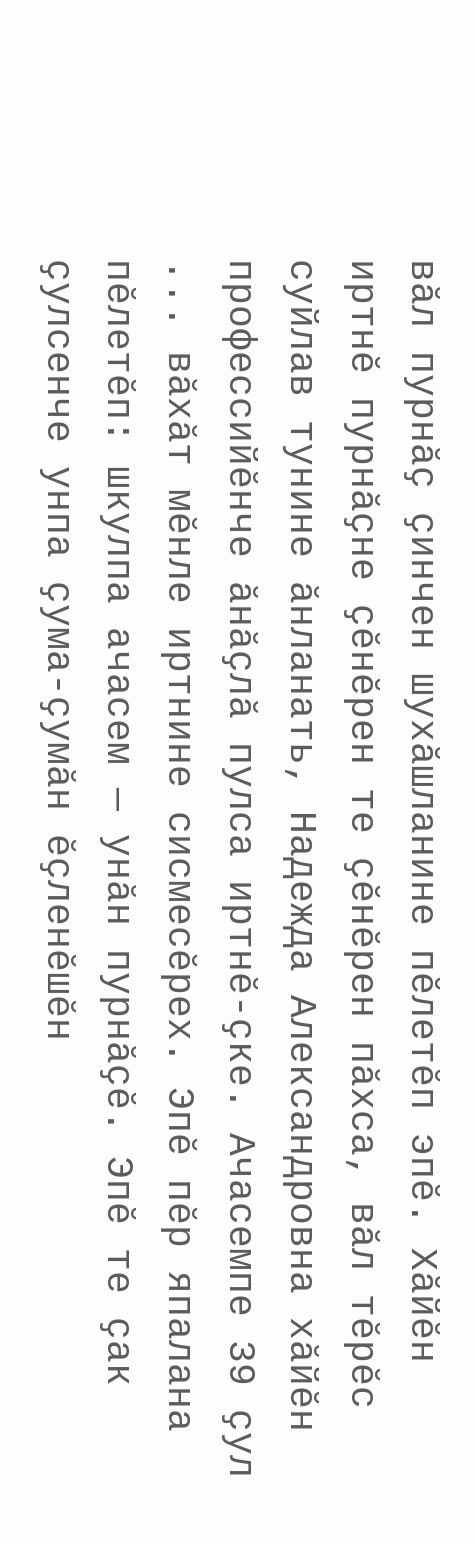вӑл пурнӑҫ ҫинчен шухӑшланине пӗлетӗп эпӗ. Хӑйӗн иртнӗ пурнӑҫне ҫӗнӗрен те ҫӗнӗрен пӑхса, вӑл тӗрӗс суйлав тунине ӑнланать, Надежда Александровна хӑйӗн профессийӗнче ӑнӑҫлӑ пулса иртнӗ-ҫке. Ачасемпе 39 ҫул ... вӑхӑт мӗнле иртнине сисмесĕрех. Эпӗ пӗр япалана пӗлетӗп: шкулпа ачасем — унӑн пурнӑҫӗ. Эпӗ те ҫак ҫулсенче унпа ҫума-ҫумӑн ӗҫленӗшӗн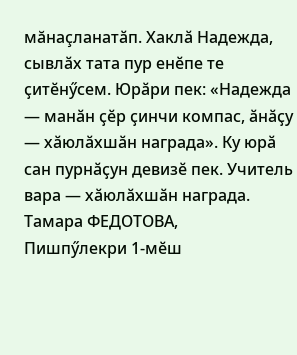мăнаçланатӑп. Хаклӑ Надежда, сывлӑх тата пур енӗпе те ҫитӗнӳсем. Юрӑри пек: «Надежда — манӑн ҫӗр ҫинчи компас, ӑнӑҫу — хӑюлӑхшӑн награда». Ку юрӑ сан пурнӑҫун девизӗ пек. Учитель вара — хӑюлӑхшӑн награда.
Тамара ФЕДОТОВА,
Пишпӳлекри 1-мӗш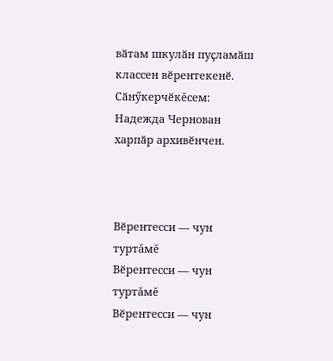вӑтам шкулӑн пуҫламӑш классен вӗрентекенӗ.
Сӑнӳкерчӗкĕсем: Надежда Чернован харпӑр архивӗнчен.



Вӗрентесси — чун туртăмĕ
Вӗрентесси — чун туртăмĕ
Вӗрентесси — чун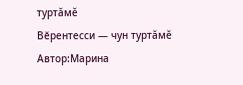туртăмĕ
Вӗрентесси — чун туртăмĕ
Автор:Марина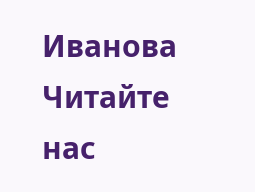Иванова
Читайте нас